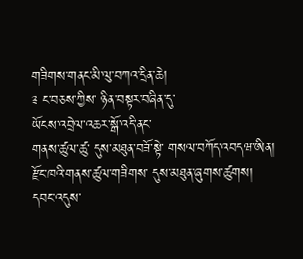གཟིགས་གནང་མི་ལུ་བཀའ་དྲིན་ཆེ།
༉ ང་བཅས་ཀྱིས་ ཉིན་བསྟར་བཞིན་དུ་
ཡོངས་འབྲེལ་འཆར་སྒོ་འདི་ནང་
གནས་ཚུལ་ཚུ་ དུས་མཐུན་བཟོ་སྟེ་ གསལ་བཀོད་འབདཝ་ཨིན།
རྫོང་ཁའི་གནས་ཚུལ་གཟིགས་ དུས་མཐུན་ཞུགས་ཚུགས།
དབང་འདུས་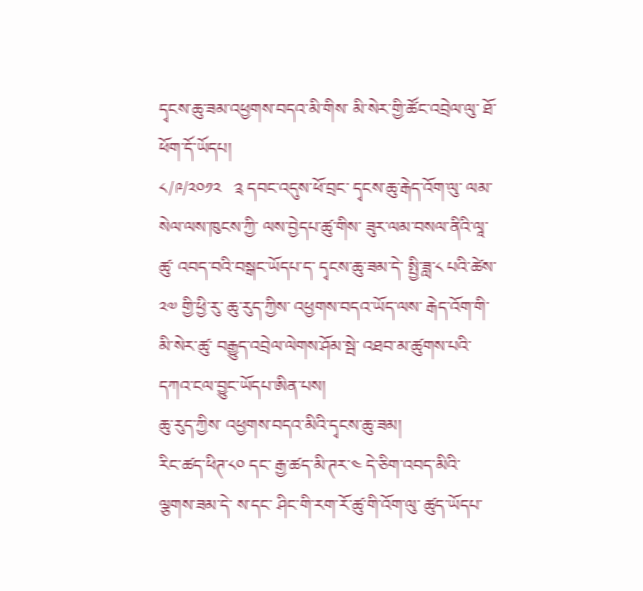དྭངས་ཆུ་ཟམ་འཕྱགས་བདའ་མི་གིས་ མི་སེར་གྱི་ཚོང་འབྲེལ་ལུ་ ཐོ་ཕོག་དོ་ཡོདཔ།
༨/༩/༢༠༡༢   ༉ དབང་འདུས་ཕོ་བྲང་ དྭངས་ཆུ་རྒེད་འོག་ལུ་ ལམ་སེལ་ལས་ཁུངས་ཀྱི་ ལས་བྱེདཔ་ཚུ་གིས་ ཟུར་ལམ་བསལ་ནིའི་ལཱ་ཚུ་ འབད་བའི་བསྒང་ཡོདཔ་ད་ དྭངས་ཆུ་ཟམ་དེ་ སྤྱི་ཟླ་༨ པའི་ཚེས་༢༧ གྱི་ཕྱི་རུ་ ཆུ་རུད་ཀྱིས་ འཕྱགས་བདའ་ཡོད་ལས་ རྒེད་འོག་གི་མི་སེར་ཚུ་ བརྒྱུད་འབྲེལ་ལེགས་ཤོམ་སྦེ་ འཐབ་མ་ཚུགས་པའི་དཀའ་ངལ་བྱུང་ཡོདཔ་ཨིན་པས།
ཆུ་རུད་ཀྱིས་ འཕྱགས་བདའ་མིའི་དྭངས་ཆུ་ཟམ།
རིང་ཚད་ཕིཊ་༨༠ དང་ རྒྱ་ཚད་མི་ཊར་༤ དེ་ཅིག་འབད་མིའི་ ལྕགས་ཟམ་དེ་ ས་དང་ ཤིང་གི་རག་རོ་ཚུ་གི་འོག་ལུ་ ཚུད་ཡོདཔ་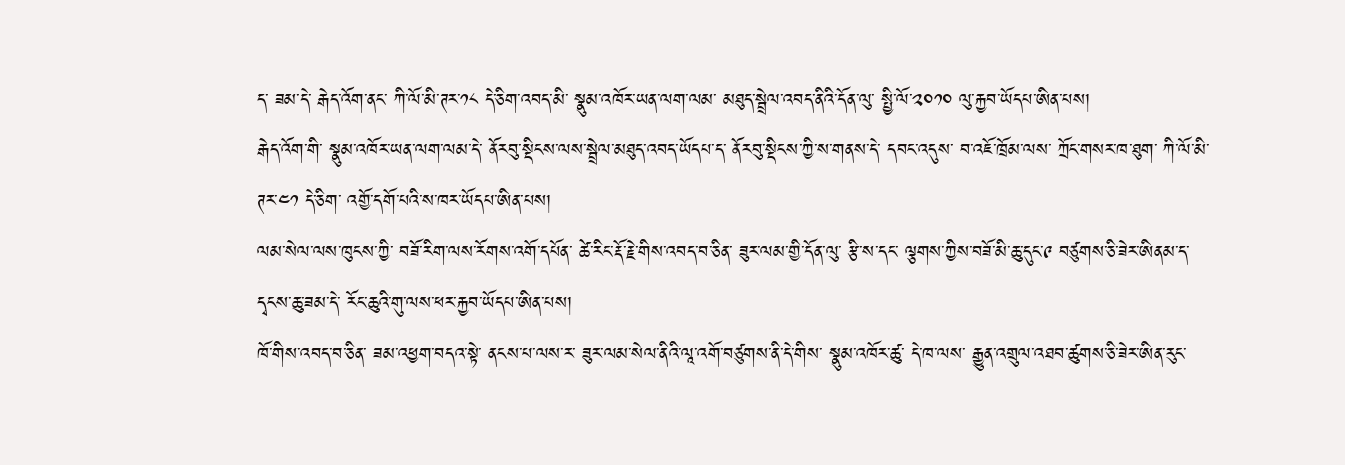ད་ ཟམ་དེ་ རྒེད་འོག་ནང་ ཀི་ལོ་མི་ཊར་༡༨ དེ་ཅིག་འབད་མི་ སྣུམ་འཁོར་ཡན་ལག་ལམ་ མཐུད་སྦྲེལ་འབད་ནིའི་དོན་ལུ་ སྤྱི་ལོ་༢༠༡༠ ལུ་རྐྱབ་ཡོདཔ་ཨིན་པས།
རྒེད་འོག་གི་ སྣུམ་འཁོར་ཡན་ལག་ལམ་དེ་ ནོརབུ་སྡིངས་ལས་སྦྲེལ་མཐུད་འབད་ཡོདཔ་ད་ ནོརབུ་སྡིངས་ཀྱི་ས་གནས་དེ་ དབང་འདུས་ བ་འཇོ་ཁྲོམ་ལས་ ཀྲོང་གསར་ཁ་ཐུག་ ཀི་ལོ་མི་ཊར་༤༡ དེ་ཅིག་ འགྱོ་དགོ་པའི་ས་ཁར་ཡོདཔ་ཨིན་པས།
ལམ་སེལ་ལས་ཁུངས་ཀྱི་ བཟོ་རིག་ལས་རོགས་འགོ་དཔོན་ ཚེ་རིང་རྡོ་རྗེ་གིས་འབད་བ་ཅིན་ ཟུར་ལམ་གྱི་དོན་ལུ་ རྩི་ས་དང་ ལྕགས་ཀྱིས་བཟོ་མི་ཆུ་དུང་༩ བཙུགས་ཅི་ཟེར་ཨིནམ་ད་ དྭངས་ཆུ་ཟམ་དེ་ རོང་ཆུའི་གུ་ལས་ཕར་རྐྱབ་ཡོདཔ་ཨིན་པས།
ཁོ་གིས་འབད་བ་ཅིན་ ཟམ་འཕྱག་བདའ་སྟེ་ ནངས་པ་ལས་ར་ ཟུར་ལམ་སེལ་ནིའི་ལཱ་འགོ་བཙུགས་ནི་དེ་གིས་ སྣུམ་འཁོར་ཚུ་ དེ་ཁ་ལས་ རྒྱུན་འགྲུལ་འཐབ་ཚུགས་ཅི་ཟེར་ཨིན་རུང་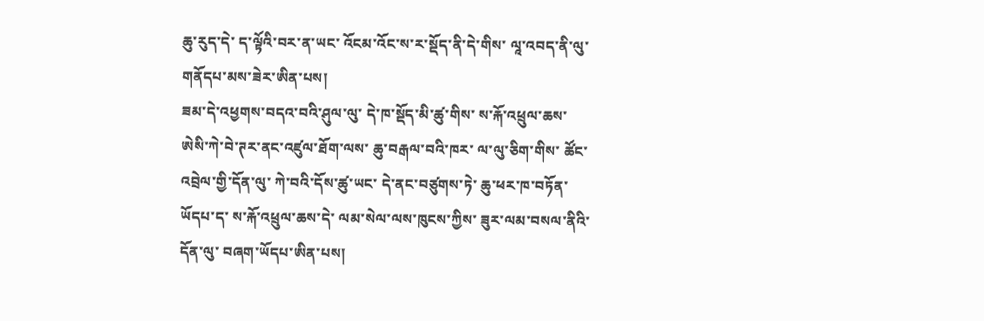ཆུ་རུད་དེ་ ད་ལྟོའི་བར་ན་ཡང་ འོངམ་འོང་ས་ར་སྡོད་ནི་དེ་གིས་ ལཱ་འབད་ནི་ལུ་ གནོདཔ་མས་ཟེར་ཨིན་པས།
ཟམ་དེ་འཕྱགས་བདའ་བའི་ཤུལ་ལུ་ དེ་ཁ་སྡོད་མི་ཚུ་གིས་ ས་རྐོ་འཕྲུལ་ཆས་ ཨེསི་ཀེ་བེ་ཊར་ནང་འཛུལ་ཐོག་ལས་ ཆུ་བརྒལ་བའི་ཁར་ ལ་ལུ་ཅིག་གིས་ ཚོང་འབྲེལ་གྱི་དོན་ལུ་ ཀེ་བའི་དོས་ཚུ་ཡང་ དེ་ནང་བཙུགས་ཏེ་ ཆུ་ཕར་ཁ་བཏོན་ཡོདཔ་ད་ ས་རྐོ་འཕྲུལ་ཆས་དེ་ ལམ་སེལ་ལས་ཁུངས་ཀྱིས་ ཟུར་ལམ་བསལ་ནིའི་དོན་ལུ་ བཞག་ཡོདཔ་ཨིན་པས།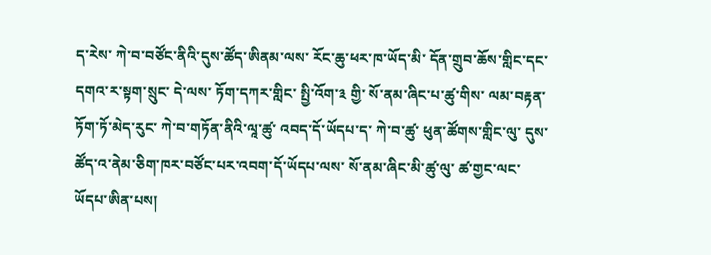ད་རེས་ ཀེ་བ་བཙོང་ནིའི་དུས་ཚོད་ཨིནམ་ལས་ རོང་ཆུ་ཕར་ཁ་ཡོད་མི་ དོན་གྲུབ་ཆོས་གླིང་དང་ དགའ་ར་སྟག་སྲུང་ དེ་ལས་ ཏོག་དཀར་གླིང་ སྤྱི་འོག་༣ གྱི་ སོ་ནམ་ཞིང་པ་ཚུ་གིས་ ལམ་བརྟན་ཏོག་ཏོ་མེད་རུང་ ཀེ་བ་གཏོན་ནིའི་ལཱ་ཚུ་ འབད་དོ་ཡོདཔ་ད་ ཀེ་བ་ཚུ་ ཕུན་ཚོགས་གླིང་ལུ་ དུས་ཚོད་འ་ནེམ་ཅིག་ཁར་བཙོང་པར་འབག་དོ་ཡོདཔ་ལས་ སོ་ནམ་ཞིང་མི་ཚུ་ལུ་ ཚ་གྱང་ལང་ཡོདཔ་ཨིན་པས།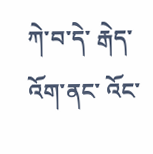ཀེ་བ་དེ་ རྒེད་འོག་ནང་ འོང་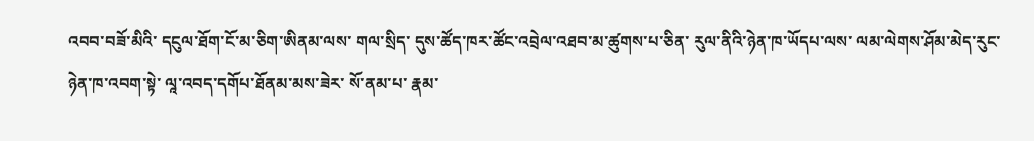འབབ་བཟོ་མིའི་ དངུལ་ཐོག་ངོ་མ་ཅིག་ཨིནམ་ལས་ གལ་སྲིད་ དུས་ཚོད་ཁར་ཚོང་འབྲེལ་འཐབ་མ་ཚུགས་པ་ཅིན་ རུལ་ནིའི་ཉེན་ཁ་ཡོདཔ་ལས་ ལམ་ལེགས་ཤོམ་མེད་རུང་ ཉེན་ཁ་འབག་སྟེ་ ལཱ་འབད་དགོཔ་ཐོནམ་མས་ཟེར་ སོ་ནམ་པ་ རྣམ་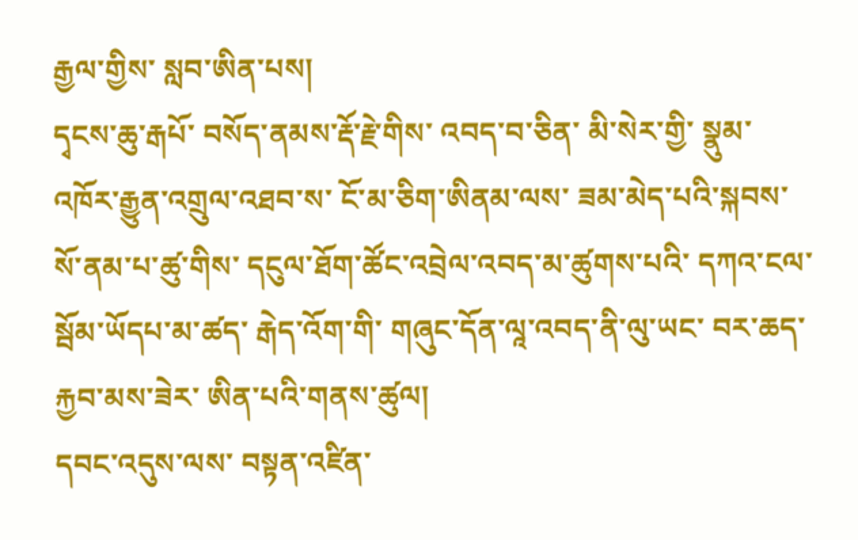རྒྱལ་གྱིས་ སླབ་ཨིན་པས།
དྭངས་ཆུ་རྒཔོ་ བསོད་ནམས་རྡོ་རྗེ་གིས་ འབད་བ་ཅིན་ མི་སེར་གྱི་ སྣུམ་འཁོར་རྒྱུན་འགྲུལ་འཐབ་ས་ ངོ་མ་ཅིག་ཨིནམ་ལས་ ཟམ་མེད་པའི་སྐབས་ སོ་ནམ་པ་ཚུ་གིས་ དངུལ་ཐོག་ཚོང་འབྲེལ་འབད་མ་ཚུགས་པའི་ དཀའ་ངལ་སྦོམ་ཡོདཔ་མ་ཚད་ རྒེད་འོག་གི་ གཞུང་དོན་ལཱ་འབད་ནི་ལུ་ཡང་ བར་ཆད་རྐྱབ་མས་ཟེར་ ཨིན་པའི་གནས་ཚུལ།
དབང་འདུས་ལས་ བསྟན་འཛིན་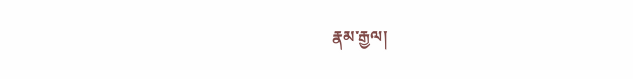རྣམ་རྒྱལ།